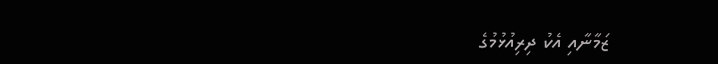ޒަމާނާއި އެކު ދިރިއުޅުމުގެ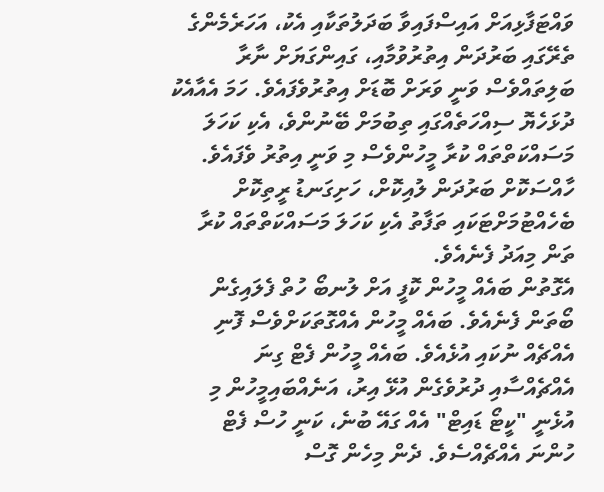ވައްޓަފާޅިއަށް އައިސްފައިވާ ބަދަލުތަކާއި އެކު، އަހަރެމެންގެ ތެރޭގައި ބަރުދަން އިތުރުވުމާއި، ގައިންގަޔަށް ނާރާ ބަލިތައްވެސް ވަނީ ވަރަށް ބޮޑަށް އިތުރުވެފައެވެ. ހަމަ އެއާއެކު ދުޅަހެޔޮ ސިއްހަތެއްގައި ތިބުމަށް ބޭނުންވެ، އެކި ކަހަލަ މަސައްކަތްތައް ކުރާ މީހުންވެސް މި ވަނީ އިތުރު ވެފައެވެ. ހާއްސަކޮށް ބަރުދަން ލުއިކޮށް، ހަށިގަނޑު ރީތިކޮށް ބެހެއްޓުމަށްޓަކައި ތަފާތު އެކި ކަހަލަ މަސައްކަތްތައް ކުރާ ތަން މިއަދު ފެނެއެވެ.
އެގޮތުން ބައެއް މީހުން ކޮފީ އަށް ލުނބޯ ހުތް ފެލައިގެން ބޯތަން ފެނެއެވެ. ބައެއް މީހުން އެއްގޮތަކަށްވެސް ފޮނި އެއްޗެއް ނުކައި އުޅެއެވެ. ބައެއް މީހުން ފެޓް ގިނަ އެއްޗެއްސާއި ދުރުވެގެން އުޅޭ އިރު، އަނެއްބައިމީހުން މި އުޅެނީ "ކީޓޯ ޑައިޓް" އެއް ގައޭ ބުނެ، ކަނީ ހުސް ފެޓް ހުންނަ އެއްޗެއްސެވެ. ދެން މިހެން ގޮސް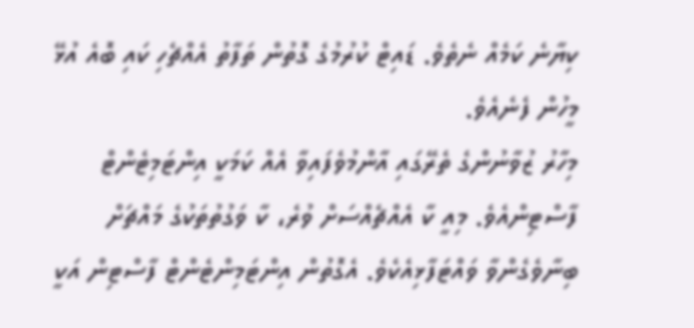ކިޔާނެ ކަމެއް ނެތެވެ. ޑައިޓް ކުރުމުގެ ގޮތުން ތަފާތު އެއްޗެހި ކައި ބޮއެ އުޅޭ މީހުން ފެނެއެވެ.
މިހާރު ޒުވާނުންގެ ތެރޭގައި އާންމުވެފައިވާ އެއް ކަމަކީ އިންޓަމިޓެންޓް ފާސްޓިންއެވެ. މިއީ ކާ އެއްޗެއްސަށް ވުރެ، ކާ ވަގުތުތަކުގެ މައްޗަށް ބިނާވެގެންވާ ވައްޓަފާޅިއެކެވެ. އެގޮތުން އިންޓަމިންޓެންޓް ފާސްޓިން އަކީ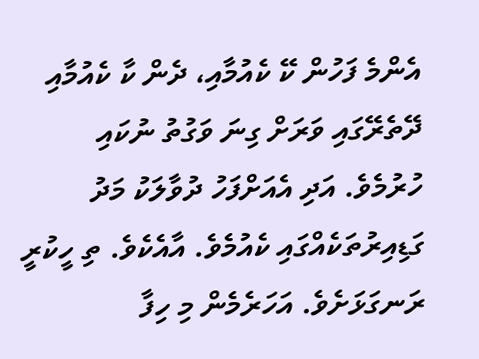އެންމެ ފަހުން ކޭ ކެއުމާއި، ދެން ކާ ކެއުމާއި ދޭތެރޭގައި ވަރަށް ގިނަ ވަގުތު ނުކައި ހުރުމެވެ. އަދި އެއަށްފަހު ދުވާލަކު މަދު ގަޑިއިރުތަކެއްގައި ކެއުމެވެ. އާއެކެވެ. ތި ހީކުރީ ރަނގަޅަށެވެ. އަހަރެމެން މި ހިފާ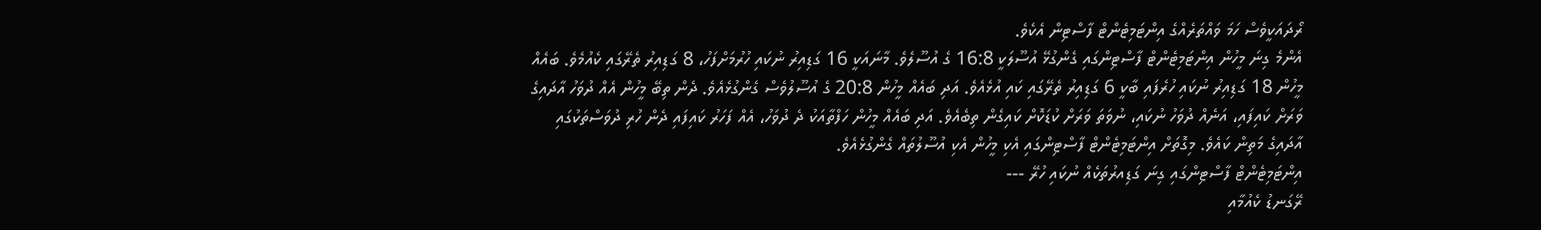ރޯދައަކީވެސް ހަމަ ވައްތަރެއްގެ އިންޓަމިޓެންޓް ފާސްޓިން އެކެވެ.
އެންމެ ގިނަ މީހުން އިންޓަމިޓެންޓް ފާސްޓިންގައި ގެންގުޅޭ އުސޫލަކީ 16:8 ގެ އުސޫލެވެ. މާނައަކީ 16 ގަޑިއިރު ނުކައި ހުރުމަށްފަހު، 8 ގަޑިއިރު ތެރޭގައި ކެއުމެވެ. ބައެއް މީހުން 18 ގަޑިއިރު ނުކައި ހުރެފައި ބާކީ 6 ގަޑިއިރު ތެރޭގައި ކައި އުޅެއެވެ. އަދި ބައެއް މީހުން 20:8 ގެ އުސޫލުވެސް ގެންގުޅެއެވެ. ދެން ތިބޭ މީހުން އެއް ދުވަހު އާދައިގެ ވަރަށް ކައިފައި، އަނެއް ދުވަހު ނުކައި، ނުވަތަ ވަރަށް ކުޑަކޮށް ކައިގެން ތިބެއެވެ. އަދި ބައެއް މީހުން ހަފްތާއަކު ދެ ދުވަހު، އެއް ފަހަރު ކައިފައި ދެން ހުރި ދުވަސްތަކުގައި އާދައިގެ މަތިން ކައެވެ. މިގޮތަށް އިންޓަމިޓެންޓް ފާސްޓިންގައި އެކި މީހުން އެކި އުސޫލުތައް ގެންގުޅެއެވެ.
އިންޓަމިޓެންޓް ފާސްޓިންގައި ގިނަ ގަޑިއރުތަކެއް ނުކައި ހުރޭ ---
ރޭގަނޑު ކެއުމާއި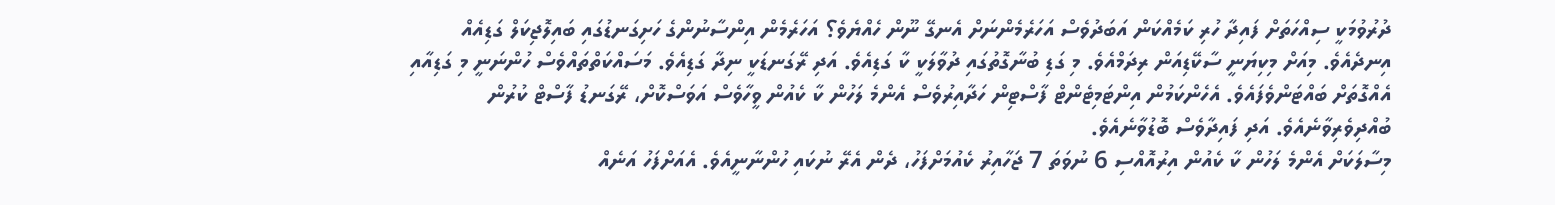ދުރުވުމަކީ ސިއްހަތަށް ފައިދާ ހުރި ކަމެއްކަން އަބަދުވެސް އަހަރެމެންނަށް އެނގޭ ނޫން ހެއްޔެވެ؟ އަހަރެމެން އިންސާނުންގެ ހަށިގަނޑުގައި ބައިލޮޖިކަލް ގަޑިއެއް އިނދެއެވެ. މިއަށް މިކިޔަނީ ސާކޭޑިއަން ރިދަމްއެވެ. މި ގަޑި ބުނާގޮތުގައި ދުވާލަކީ ކާ ގަޑިއެވެ. އަދި ރޭގަނޑަކީ ނިދާ ގަޑިއެވެ. މަސައްކަތްތައްވެސް ހުންނަނީ މި ގަޑިއާއި އެއްގޮތަށް ބައްޓަންވެފައެވެ. އެހެންކަމުން އިންޓަމިޓެންޓް ފާސްޓިން ހަދާއިރުވެސް އެންމެ ލަހުން ކާ ކެއުން ވީހާވެސް އަވަސްކޮށް، ރޭގަނޑު ފާސްޓް ކުރުން ބުއްދިވެރިވާނެއެވެ. އަދި ފައިދާވެސް ބޮޑުވާނެއެވެ.
މިސާލަކަށް އެންމެ ލަހުން ކާ ކެއުން އިރުއޮއްސި 6 ނުވަތަ 7 ޖަހާއިރު ކެއުމަށްފަހު، ދެން އެރޭ ނުކައި ހުންނާނީއެވެ. އެއަށްފަހު އަނެއް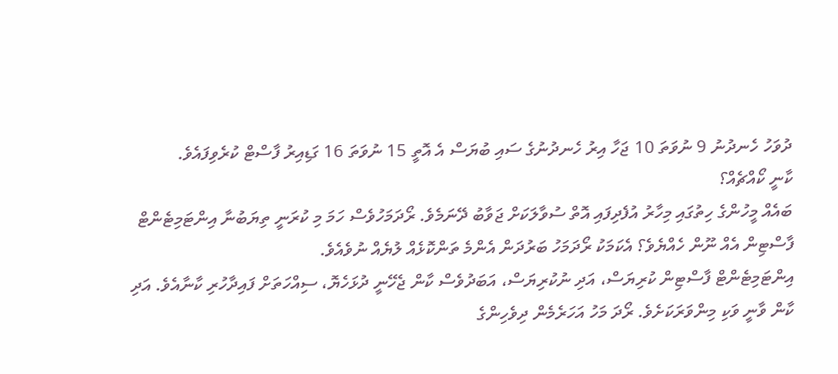ދުވަހު ހެނދުނު 9 ނުވަތަ 10 ޖަހާ އިރު ހެނދުނުގެ ސައި ބުޔަސް އެ އޮތީ 15 ނުވަތަ 16 ގަޑިއިރު ފާސްޓް ކުރެވިފައެވެ.
ކާނީ ކޯއްޗެއް؟
ބައެއް މީހުންގެ ހިތުގައި މިހާރު އުފެދިފައި އޮތް ސުވާލަކަށް ޖަވާބު ދޭނަމެވެ. ރޯދަމަހުވެސް ހަމަ މި ކުރަނީ ތިޔަބުނާ އިންޓަމިޓެންޓް ފާސްޓިން އެއް ނޫން ހެއްޔެވެ؟ އެކަމަކު ރޯދަމަހު ބަރުދަން އެންމެ ތަންކޮޅެއް ލުޔެއް ނުވެއެވެ.
އިންޓަމިޓެންޓް ފާސްޓިން ކުރިޔަސް، އަދި ނުކުރިޔަސް، އަބަދުވެސް ކާން ޖެހޭނީ ދުޅަހެޔޮ، ސިއްހަތަށް ފައިދާހުރި ކާނާއެވެ. އަދި ކާން ވާނީ ވަކި މިންވަރަކަށެވެ. ރޯދަ މަހު އަހަރެމެން ދިވެހިންގެ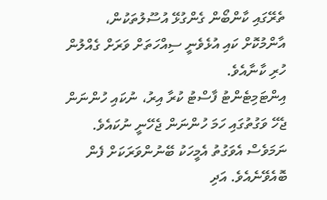ތެރޭގައި ކާންބޯން ގެންގުޅޭ އުސޫލުތަކުން، އާންމުކޮށް ކައި އުޅެވެނީ ސިއްހަތަށް ވަރަށް ގެއްލުން ހުރި ކާނާއެވެ.
އިންޓަމިޓެންޓު ފާސްޓު ކުރާ އިރު، ނުކައި ހުންނަން ޖެހޭ ވަގުތުގައި ހަމަ ހުންނަން ޖެހޭނީ ނުކައެވެ. ނަމަވެސް އެވަގުތު އެމީހަކު ބޭނުންވަރަކަށް ފެން ބޮއެވޭނެއެވެ. އަދި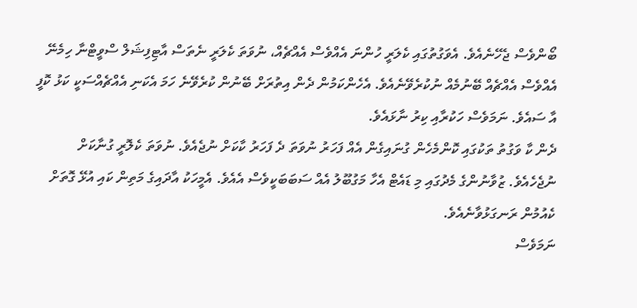ބޯންވެސް ޖެހޭނެއެވެ. އެވަގުތުގައި ކެލަރީ ހުންނަ އެއްވެސް އެއްޗެއް، ނުވަތަ ކެލަރީ ނެތަސް އާޓިފިޝަލް ސްވީޓްނާ ހިމެނޭ އެއްވެސް އެއްޗެއް ބޭނުމެއް ނުކުރެވޭނެއެވެ. އެހެންކަމުން ދެން އިތުރަށް ބޭނުން ކުރެވޭނެ ހަމަ އެކަނި އެއްޗެއްސަކީ ކަޅު ކޮފީ އާ ސައެވެ. ނަމަވެސް ހަކުރާއި ކިރު ނާޅައެވެ.
ދެން ކާ ވަގުތު ތަކުގައި ކޮންމެހެން ގުނައިގެން އެއް ފަހަރު ނުވަތަ ދެ ފަހަރު ކާކަށް ނުޖެއެވެ. ނުވަތަ ކެލޮރީ ގުނާކަށް ނުޖެހެއެވެ. ޒުވާނުންގެ މެދުގައި މި ޑައެޓް އެހާ މަގުބޫލު އެއް ސަބަބަކީވެސް އެއެވެ. އެމީހަކު އާދައިގެ މަތިން ކައި އުޅޭ ގޮތަށް ކެއުމުން ރަނގަޅުވާނެއެވެ.
ނަމަވެސް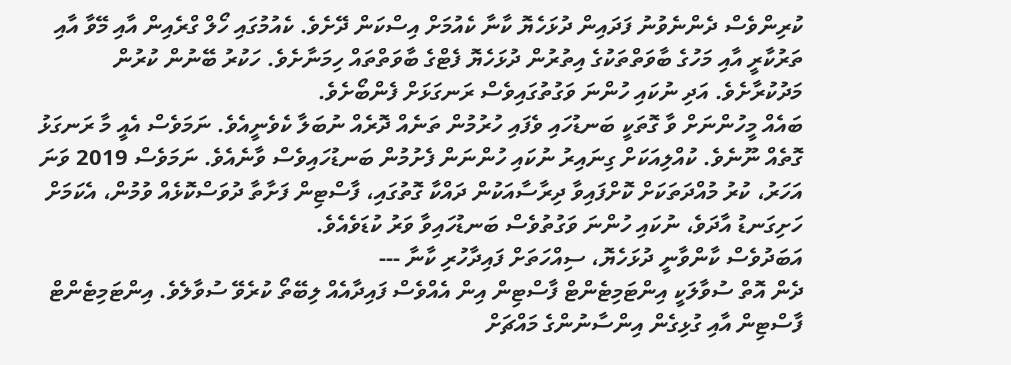ކުރިންވެސް ދެންނެވުނު ފަދައިން ދުޅަހެޔޮ ކާނާ ކެއުމަށް އިސްކަން ދޭށެވެ. ކެއުމުގައި ހޯލް ގްރެއިން އާއި މޭވާ އާއި ތަރުކާރީ އާއި މަހުގެ ބާވަތްތަކުގެ އިތުރުން ދުޅަހެޔޮ ފެޓްގެ ބާވަތްތައް ހިމަނާށެވެ. ހަކުރު ބޭނުން ކުރުން މަދުކުރާށެވެ. އަދި ނުކައި ހުންނަ ވަގުތުގައިވެސް ރަނގަޅަށް ފެންބޯށެވެ.
ބައެއް މީހުންނަށް ވާ ގޮތަކީ ބަނޑުހައި ވެފައި ހުރުމުން ތަނެއް ދޮރެއް ނުބަލާ ކެވެނީއެވެ. ނަމަވެސް އެއީ މާ ރަނގަޅު ގޮތެއް ނޫނެވެ. ކުއްލިއަކަށް ގިނައިރު ނުކައި ހުންނަން ފެށުމުން ބަނޑުހައިވެސް ވާނެއެވެ. ނަމަވެސް 2019 ވަނަ އަހަރު، ކުރު މުއްދަތަކަށް ކޮށްފައިވާ ދިރާސާއަކުން ދައްކާ ގޮތުގައި، ފާސްޓިން ފަށާތާ ދުވަސްކޮޅެއް ވުމުން، އެކަމަށް ހަށިގަނޑު އާދަވެ، ނުކައި ހުންނަ ވަގުތުވެސް ބަނޑުހައިވާ ވަރު ކުޑަވެއެވެ.
އަބަދުވެސް ކާންވާނީ ދުޅަހެޔޮ، ސިއްހަތަށް ފައިދާހުރި ކާނާ ---
ދެން އޮތް ސުވާލަކީ އިންޓަމިޓެންޓް ފާސްޓިން އިން އެއްވެސް ފައިދާއެއް ލިބޭތޯ ކުރެވޭ ސުވާލެވެ. އިންޓަމިޓެންޓް ފާސްޓިން އާއި ގުޅިގެން އިންސާނުންގެ މައްޗަށް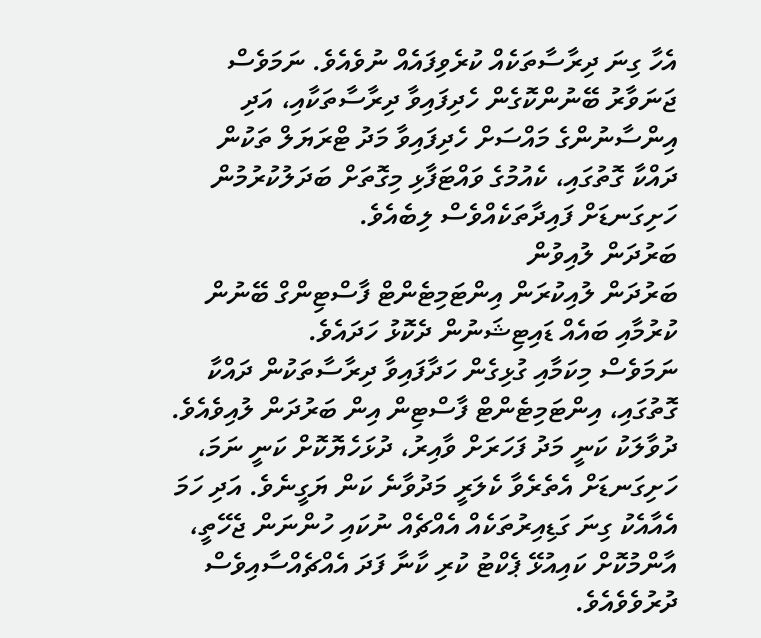އެހާ ގިނަ ދިރާސާތަކެއް ކުރެވިފައެއް ނުވެއެވެ. ނަމަވެސް ޖަނަވާރު ބޭނުންކޮގެން ހެދިފައިވާ ދިރާސާތަކާއި، އަދި އިންސާނުންގެ މައްސަށް ހެދިފައިވާ މަދު ޓްރަޔަލް ތަކުން ދައްކާ ގޮތުގައި، ކެއުމުގެ ވައްޓަފާޅި މިގޮތަށް ބަދަލުކުރުމުން ހަށިގަނޑަށް ފައިދާތަކެއްވެސް ލިބެއެވެ.
ބަރުދަން ލުއިވުން
ބަރުދަން ލުއިކުރަން އިންޓަމިޓެންޓް ފާސްޓިންގް ބޭނުން ކުރުމާއި ބައެއް ޑައިޓިޝަނުން ދެކޮޅު ހަދައެވެ.
ނަމަވެސް މިކަމާއި ގުޅިގެން ހަދާފައިވާ ދިރާސާތަކުން ދައްކާ ގޮތުގައި، އިންޓަމިޓެންޓް ފާސްޓިން އިން ބަރުދަން ލުއިވެއެވެ. ދުވާލަކު ކަނީ މަދު ފަހަރަށް ވާއިރު، ދުޅަހެޔޮކޮށް ކަނީ ނަމަ، ހަށިގަނޑަށް އެތެރެވާ ކެލަރީ މަދުވާނެ ކަން ޔަގީނެވެ. އަދި ހަމަ އެއާއެކު ގިނަ ގަޑިއިރުތަކެއް އެއްޗެއް ނުކައި ހުންނަން ޖެހޭތީ، އާންމުކޮށް ކައިއުޅޭ ޕެކްޓު ކުރި ކާނާ ފަދަ އެއްޗެއްސާއިވެސް ދުރުވެވެއެވެ.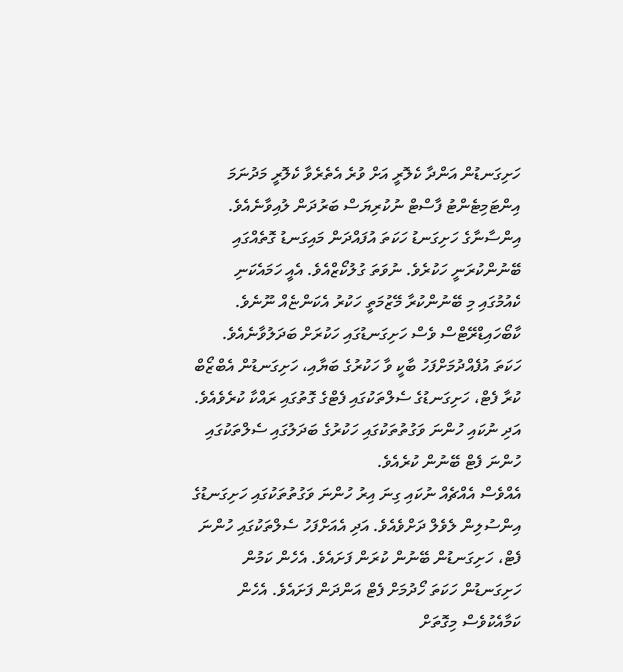ހަށިގަނޑުން އަންދާ ކެލޮރީ އަށް ވުރެ އެތެރެވާ ކެލޮރީ މަދުނަމަ އިންޓަމިޓެންޓު ފާސްޓް ނުކުރިޔަސް ބަރުދަން ލުއިވާނެއެވެ.
އިންސާނާގެ ހަށިގަނޑު ހަކަތަ އުފައްދަން މައިގަނޑު ގޮތެއްގައި ބޭނުންކުރަނީ ހަކުރެވެ. ނުވަތަ ގުލުކޯޒްއެވެ. އެއީ ހަމައެކަނި ކެއުމުގައި މި ބޭނުންކުރާ މޭޒުމަތީ ހަކުރު އެކަންޏެއް ނޫނެވެ. ކާބޯހައިޑްރޭޓްސް ވެސް ހަށިގަނޑުގައި ހަކުރަށް ބަދަލުވާނެއެވެ. ހަކަތަ އުފެއްދުމަށްފަހު ބާކީ ވާ ހަކުރުގެ ބަޔާއި، ހަށިގަނޑުން އެބްޒޯބް ކުރާ ފެޓް، ހަށިގަނޑުގެ ސެލްތަކުގައި ފެޓްގެ ގޮތުގައި ރައްކާ ކުރެވެއެވެ. އަދި ނުކައި ހުންނަ ވަގުތުތަކުގައި ހަކުރުގެ ބަދަލުގައި ސެލްތަކުގައި ހުންނަ ފެޓް ބޭނުން ކުރެއެވެ.
އެއްވެސް އެއްޗެއް ނުކައި ގިނަ އިރު ހުންނަ ވަގުތުތަކުގައި ހަށިގަނޑުގެ އިންސުލިން ލެވެލް ދަށްވެއެވެ. އަދި އެއަށްފަހު ސެލްތަކުގައި ހުންނަ ފެޓް، ހަށިގަނޑުން ބޭނުން ކުރަން ފަށައެވެ. އެހެން ކަމުން ހަށިގަނޑުން ހަކަތަ ހޯދުމަށް ފެޓް އަންދަން ފަށައެވެ. އެހެން ކަމާއެކުވެސް މިގޮތަށް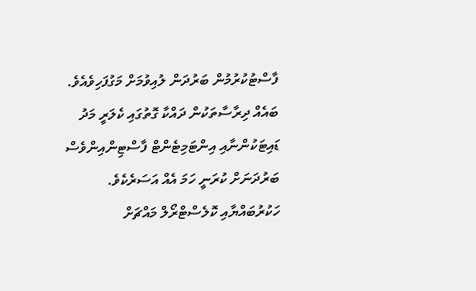ފާސްޓުކުރުމުން ބަރުދަން ލުއިވުމަށް މަގުފަހިވެއެވެ.
ބައެއް ދިރާސާތަކުން ދައްކާ ގޮތުގައި ކެލަރީ މަދު ޑައިޓަކުންނާއި އިންޓަމިޓެންޓް ފާސްޓިންއިންވެސް ބަރުދަނަށް ކުރަނީ ހަމަ އެއް އަސަރެކެވެ.
ހަކުރުބައްޔާއި ކޮލެސްޓްރޯލް މައްޗަށް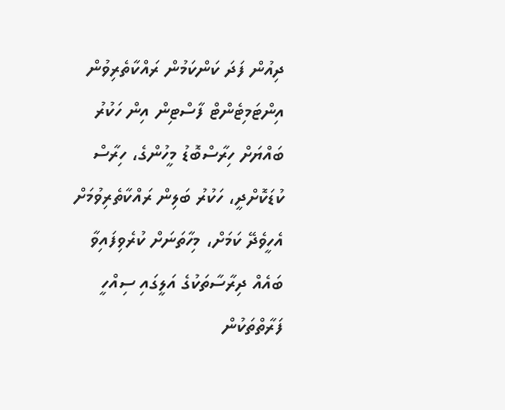ދިއުން ފަދަ ކަންކަމުން ރައްކާތެރިވުން
އިންޓަމިޓެންޓް ފާސްޓިން އިން ހަކުރު ބައްޔަށް ހިރާސްބޮޑު މީހުންގެ، ހިރާސް ކުޑަކޮށްދީ، ހަކުރު ބަލިން ރައްކާތެރިވުމަށް އެހީވެދޭ ކަމަށް، މިހާތަނަށް ކުރެވިފައިވާ ބައެއް ދިރާސާތަކުގެ އަލީގައި ސިއްހީ ފަރާތްތަކުން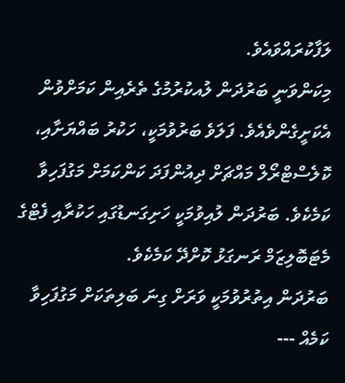ލަފާކުރައްވައެވެ.
މިކަންވަނީ ބަރުދަން ލުއކުރުމުގެ ތެރެއިން ކަމަށްވުން އެކަށީގެންވެއެވެ. ފަލަވެ ބަރުވުމަކީ، ހަކުރު ބައްޔަށާއި، ކޮލެސްޓްރޯލް މައްޗަށް ދިއުންފަދަ ކަންކަމަށް މަގުފަހިވާ ކަމެކެވެ. ބަރުދަން ލުއިވުމަކީ ހަށިގަނޑުގައި ހަކުރާއި ފެޓްގެ މެޓަބޮލިޒަމް ރަނގަޅު ކޮށްދޭ ކަމެކެވެ.
ބަރުދަން އިތުރުވުމަކީ ވަރަށް ގިނަ ބަލިތަކަށް މަގުފަހިވާ ކަމެއް ---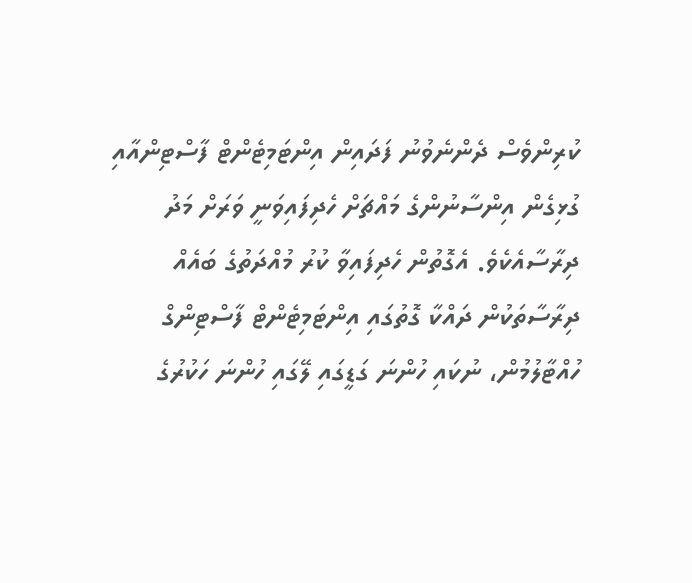ކުރިންވެސް ދެންނެވުނު ފަދައިން އިންޓަމިޓެންޓް ފާސްޓިންއާއި ގުޅިގެން އިންސާނުންގެ މައްޗަށް ހެދިފައިވަނީ ވަރަށް މަދު ދިރާސާއެކެވެ. އެގޮތުން ހެދިފައިވާ ކުރު މުއްދަތުގެ ބައެއް ދިރާސާތަކުން ދައްކާ ގޮތުގައި އިންޓަމިޓެންޓް ފާސްޓިންގް ހުއްޓާލުމުން، ނުކައި ހުންނަ ގަޑީގައި ލޭގައި ހުންނަ ހަކުރުގެ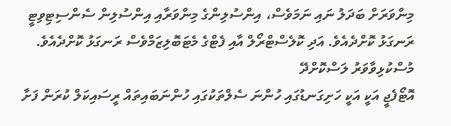މިންވަރަށް ބަދަލު ނައި ނަމަވެސް، އިންސުލިންގެ މިންވަރާއި އިންސުލިން ސެންސިޓިވިޓީ ރަނގަޅު ކޮށްދެއެވެ. އަދި ކޮލެސްޓްރޯލް އާއި ފެޓްގެ މެޓަބޮލިޒަމްވެސް ރަނގަޅު ކޮށްދެއެވެ.
މުސްކުޅިވާވަރު ލަސްކޮށްދޭ
އޮޓޯފެޖީ އަކީ އަކީ ހަށިގަނޑުގައި ހުންނަ ސެލްތަކުގައި ހުންނަބައިތައް ރީސައިކަލް ކުރަން ފަށާ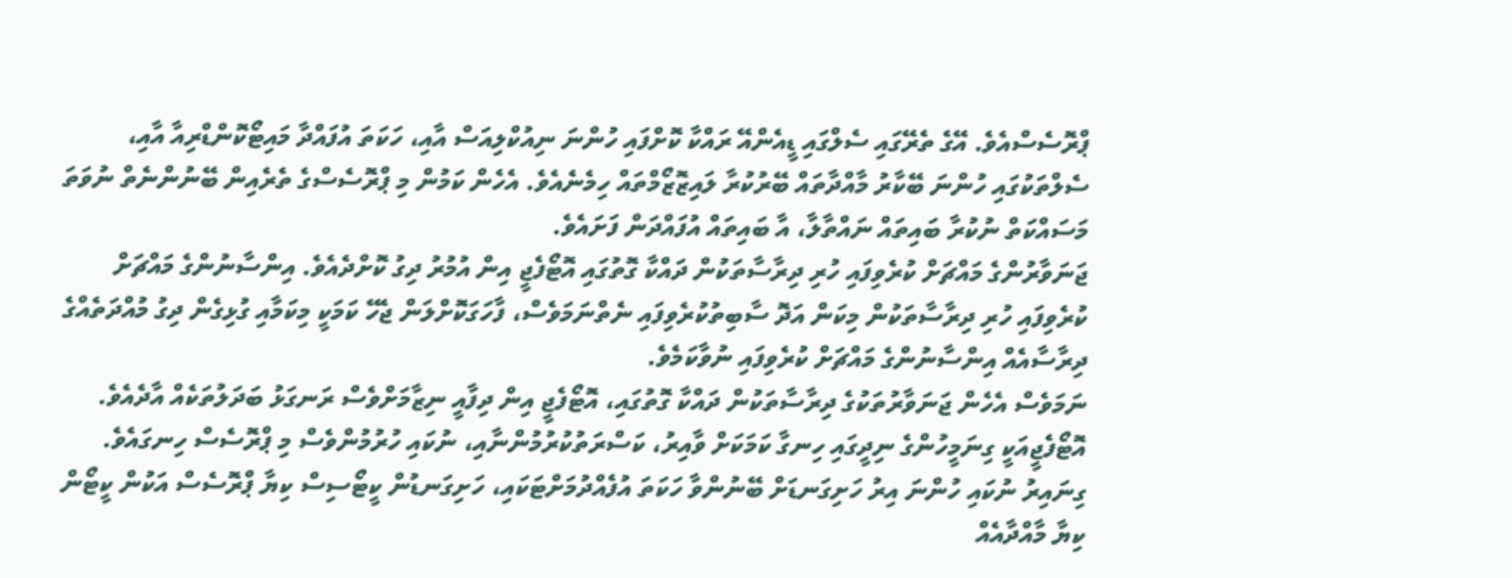ޕްރޮސެސްއެވެ. އޭގެ ތެރޭގައި ސެލްގައި ޑީއެންއޭ ރައްކާ ކޮށްފައި ހުންނަ ނިއުކްލިއަސް އާއި، ހަކަތަ އުފައްދާ މައިޓޯކޮންޑްރިއާ އާއި، ސެލްތަކުގައި ހުންނަ ބޭކާރު މާއްދާތައް ބޭރުކުރާ ލައިޒޮޒޯމްތައް ހިމެނެއެވެ. އެހެން ކަމުން މި ޕްރޮސެސްގެ ތެރެއިން ބޭނުންނެތް ނުވަތަ މަސައްކަތް ނުކުރާ ބައިތައް ނައްތާލާ، އާ ބައިތައް އުފައްދަން ފަށައެވެ.
ޖަނަވާރުންގެ މައްޗަށް ކުރެވިފައި ހުރި ދިރާސާތަކުން ދައްކާ ގޮތުގައި އޮޓޯފެޖީ އިން އުމުރު ދިގު ކޮށްދެއެވެ. އިންސާނުންގެ މައްޗަށް ކުރެވިފައި ހުރި ދިރާސާތަކުން މިކަން އަދޮ ސާބިތުކުރެވިފައި ނެތްނަމަވެސް، ފާހަގަކޮށްލަން ޖެހޭ ކަމަކީ މިކަމާއި ގުޅިގެން ދިގު މުއްދަތެއްގެ ދިރާސާއެއް އިންސާނުންގެ މައްޗަށް ކުރެވިފައި ނުވާކަމެވެ.
ނަމަވެސް އެހެން ޖަނަވާރުތަކުގެ ދިރާސާތަކުން ދައްކާ ގޮތުގައި، އޮޓޯފެޖީ އިން ދިފާއީ ނިޒާމަށްވެސް ރަނގަޅު ބަދަލުތަކެއް އާދެއެވެ.
އޮޓޯފެޖީއަކީ ގިނަމީހުންގެ ނިދީގައި ހިނގާ ކަމަކަށް ވާއިރު، ކަސްރަތުކުރުމުންނާއި، ނުކައި ހުރުމުންވެސް މި ޕްރޮސެސް ހިނގައެވެ.
ގިނައިރު ނުކައި ހުންނަ އިރު ހަށިގަނޑަށް ބޭނުންވާ ހަކަތަ އުފެއްދުމަށްޓަކައި، ހަށިގަނޑުން ކީޓޯސިސް ކިޔާ ޕްރޮސެސް އަކުން ކީޓޯން ކިޔާ މާއްދާއެއް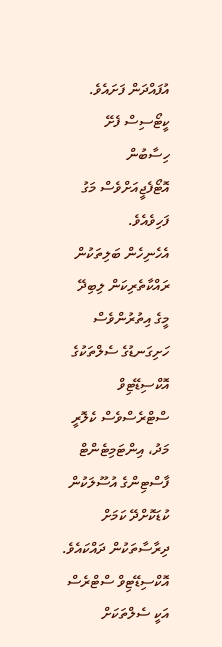އުފައްދަން ފަށައެވެ. ކީޓޯސިސް ފެށޭ ހިސާބުން އޮޓޯފެޖީއަށްވެސް މަގު ފަހިވެއެވެ.
އެހެނިހެން ބަލިތަކުން ރައްކާތެރިކަން ލިބިދޭ
މީގެ އިތުރުންވެސް ހަށިގަނޑުގެ ސެލްތަކުގެ އޮކްސިޑޭޓިވް ސްޓްރެސްވެސް ކެލޮރީ މަދު، އިންޓަމިޓެންޓް ފާސްޓިންގެ އުސޫލަކުން ކުޑަކޮށްދޭ ކަމަށް ދިރާސާތަކުން ދައްކައެވެ. އޮކްސިޑޭޓިވް ސްޓްރެސް އަކީ ސެލްތަކަށް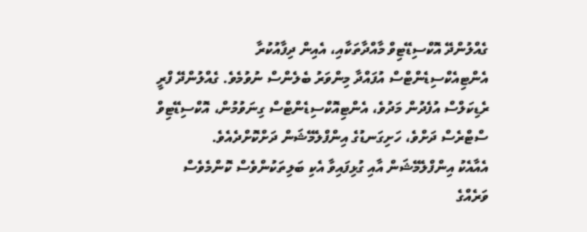ގެއްލުންދޭ އޮކްސިޑޭޓިވް މާއްދާތަކާއި، އެއިން ދިފާއުކުރާ އެންޓިއެކްސިޑެންޓްސް އުފައްދާ މިންވަރު ބެލެންސް ނުވުމެވެ. ގެއްލުންދޭ ފްރީ ރެޑިކަލްސް އުފެދުން މަދުވެ، އެންޓިއޮކްސިޑެންޓްސް ގިނަވުމުން، އޮކްސިޑޭޓިވް ސްޓްރެސް ދަށްވެ، ހަށިގަނޑުގެ އިންފްލެމޭޝަން ދަށްކޮށްދެއެވެ.
އެއާއެކު އިންފްލެމޭޝަން އާއި ގުޅިފައިވާ އެކި ބަލިތަކުންވެސް ކޮންމެވެސް ވަރެއްގެ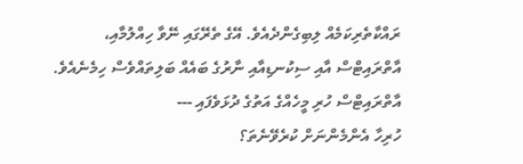ރައްކާތެރިކަމެއް ލިބިގެންދެއެވެ. އޭގެ ތެރޭގައި ނޭވާ ހިއްލުމާއި، އާތްރައިޓްސް އާއި ސިކުނޑިއާއި ނާރުގެ ބައެއް ބަލިތައްވެސް ހިމެނެއެވެ.
އާތްރައިޓްސް ހުރި މީހެއްގެ އަތުގެ ދުޅަވެފައި ---
ހުރިހާ އެންމެންނަށް ކުރެވޭނެތަ؟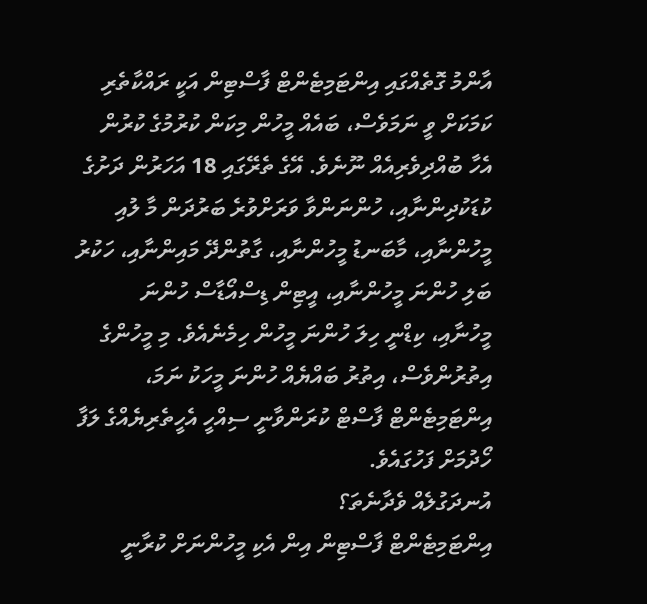އާންމު ގޮތެއްގައި އިންޓަމިޓެންޓް ފާސްޓިން އަކީ ރައްކާތެރި ކަމަކަށް ވީ ނަމަވެސް، ބައެއް މީހުން މިކަން ކުރުމުގެ ކުރުން އެހާ ބުއްދިވެރިއެއް ނޫނެވެ. އޭގެ ތެރޭގައި 18 އަހަރުން ދަށުގެ ކުޑަކުދިންނާއި، ހުންނަންވާ ވަރަށްވުރެ ބަރުދަން މާ ލުއި މީހުންނާއި، މާބަނޑު މީހުންނާއި، ގާތުންދޭ މައިންނާއި، ހަކުރު ބަލި ހުންނަ މީހުންނާއި، އީޓިން ޑިސްއޯޑާސް ހުންނަ މީހުނާއި، ކިޑްނީ ހިލަ ހުންނަ މީހުން ހިމެނެއެވެ. މި މީހުންގެ އިތުރުންވެސް، އިތުރު ބައްޔެއް ހުންނަ މީހަކު ނަމަ، އިންޓަމިޓެންޓް ފާސްޓް ކުރަންވާނީ ސިއްހީ އެހީތެރިޔެއްގެ ލަފާ ހޯދުމަށް ފަހުގައެވެ.
އުނދަގުލެއް ވެދާނެތަ؟
އިންޓަމިޓެންޓް ފާސްޓިން އިން އެކި މީހުންނަށް ކުރާނީ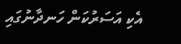އެކި އަސަރުކަން ހަނދާނުގައި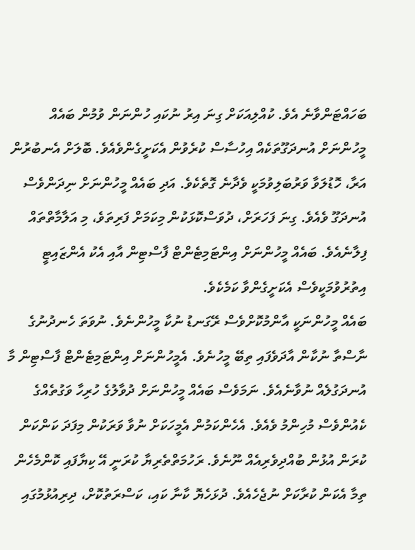ބަހައްޓަންވާނެ އެވެ. ކުއްލިއަކަށް ގިނަ އިރު ނުކައި ހުންނަން ވުމުން ބައެއް މީހުންނަށް އުނދަގޫތަކެއް އިހުސާސް ކުރެވުން އެކަށީގެންވެއެވެ. ބޮލަށް އެނބުރުން އަރާ، ހޮޑުލަވާ ވަރުބަލިވުމަކީ ވެދާނެ ގޮތެކެވެ. އަދި ބައެއް މީހުންނަށް ނިދަންވެސް އުނދަގޫ ވެއެވެ. ގިނަ ފަހަރަށް، ދުވަސްކޮޅަކުން މިކަމަށް ފަރިތަވެ، މި އަލާމާތްތައް ފިލާނެއެވެ. ބައެއް މީހުންނަށް އިންޓަމިޓެންޓް ފާސްޓިން އާއި އެކު އެންޒައިޓީ އިތުރުވުމަކީވެސް އެކަށީގެންވާ ކަމެކެވެ.
ބައެއް މީހުންނަކީ އާންމުކޮށްވެސް ރޭގަނޑު ނުކާ މީހުންނެވެ. ނުވަތަ ހެނދުނުގެ ނާސްތާ ނުކާން އާދަވެފައި ތިބޭ މީހުނެވެ. އެމީހުންނަށް އިންޓަމިޓެންޓް ފާސްޓިން މާ އުނދަގުލެއް ނުވާނެއެވެ. ނަމަވެސް ބައެއް މީހުންނަށް ދުވާލުގެ ހުރިހާ ވަގުތެއްގެ ކެއުންވެސް މުހިންމު ވެއެވެ. އެހެންކަމުން އެމީހަކަށް ނުވާ ވަރަކުން މިފަދަ ކަންކަން ކުރަން އުޅުން ބުއްދިވެރިއެއް ނޫނެވެ. ރަހުމަތްތެރިޔާ ކުރަނީ އޭ ކިޔާފައި ކޮންމެހެން ތިމާ އެކަން ކުރާކަށް ނުޖެހެއެވެ. ދުޅަހެޔޮ ކާނާ ކައި، ކަސްރަތުކޮށް، ދިރިއުޅުމުގައި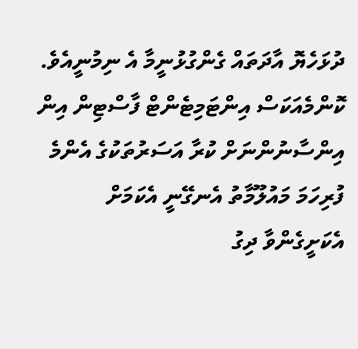ދުޅަހެޔޮ އާދަތައް ގެންގުޅުނީމާ އެ ނިމުނީއެވެ.
ކޮންމެއަކަސް އިންޓަމިޓެންޓް ފާސްޓިން އިން އިންސާނުންނަށް ކުރާ އަސަރުތަކުގެ އެންމެ ފުރިހަމަ މައުލޫމާތު އެނގޭނީ އެކަމަށް އެކަށީގެންވާ ދިގު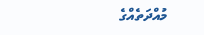މުއްދަތެއްގެ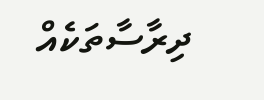ދިރާސާތަކެއް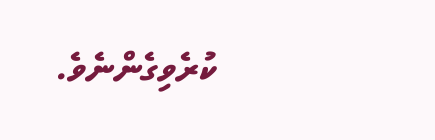ކުރެވިގެންނެވެ.